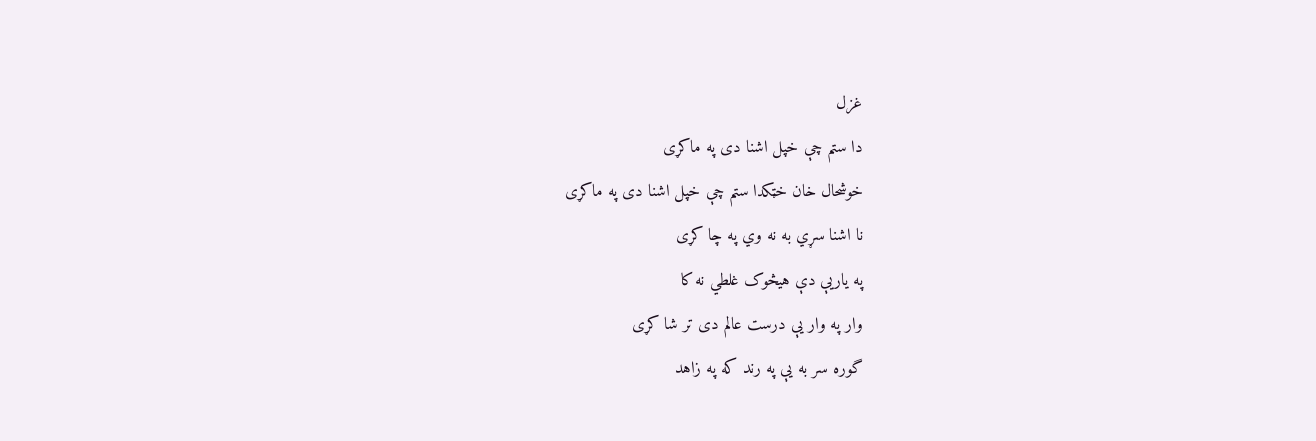غزل
دا ستم چې خپل اشنا دی په ماکړی
خوشحال خان خټکدا ستم چې خپل اشنا دی په ماکړی
نا اشنا سړي به نه وي په چا کړی
په ياريې دې هيڅوک غلطي نه کا
وار په وار يې درست عالم دی تر شا کړی
گوره سر به يې په رند که په زاهد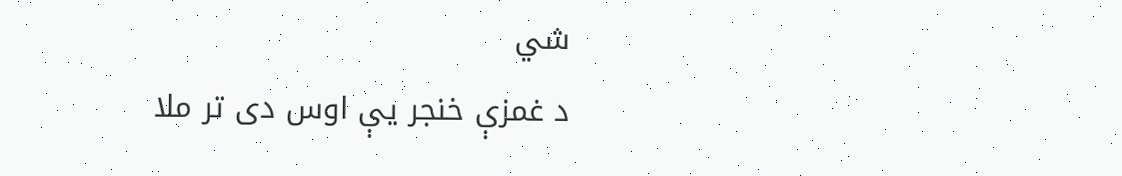شي
د غمزې خنجر يې اوس دی تر ملا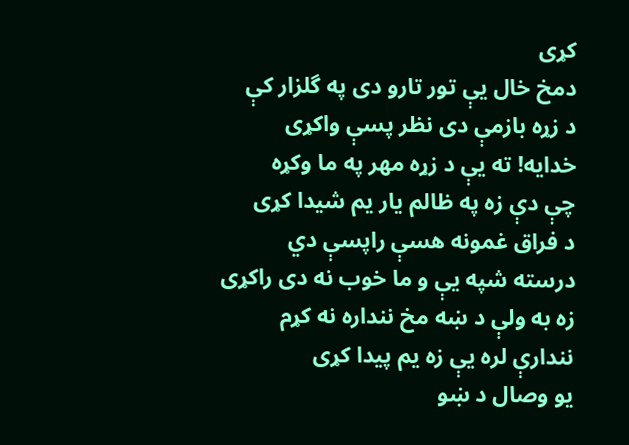کړی
دمخ خال يې تور تارو دی په گلزار کې
د زړه بازمې دی نظر پسې واکړی
خدايه! ته يې د زړه مهر په ما وکړه
چې دې زه په ظالم يار يم شيدا کړی
د فراق غمونه هسې راپسې دي
درسته شپه يې و ما خوب نه دی راکړی
زه به ولې د ښه مخ ننداره نه کړم
نندارې لره يې زه يم پيدا کړی
يو وصال د ښو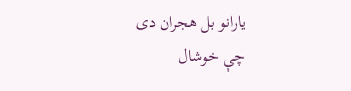يارانو بل هجران دی
چې خوشال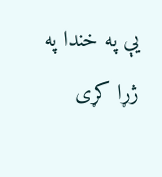يې په خندا په ژړا کړی